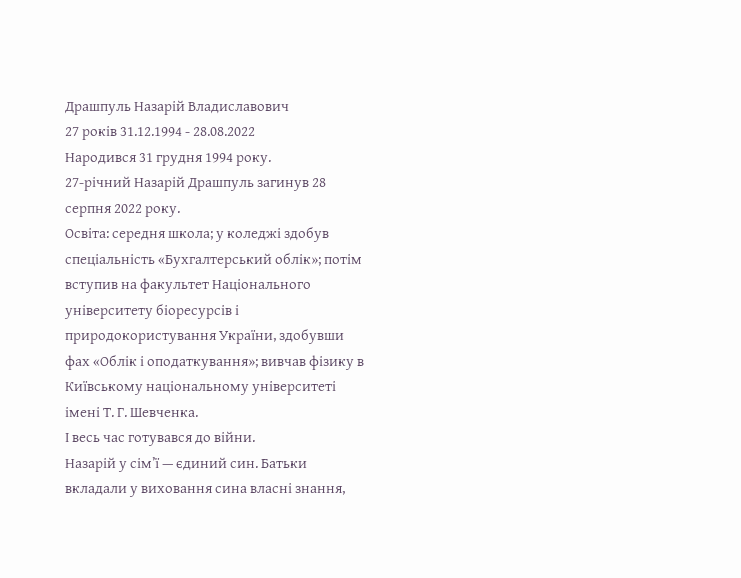Драшпуль Назарій Владиславович
27 років 31.12.1994 - 28.08.2022
Народився 31 грудня 1994 року.
27-річний Назарій Драшпуль загинув 28 серпня 2022 року.
Освіта: середня школа; у коледжі здобув спеціальність «Бухгалтерський облік»; потім вступив на факультет Національного університету біоресурсів і природокористування України, здобувши фах «Облік і оподаткування»; вивчав фізику в Київському національному університеті імені Т. Г. Шевченка.
І весь час готувався до війни.
Назарій у сім’ї — єдиний син. Батьки вкладали у виховання сина власні знання,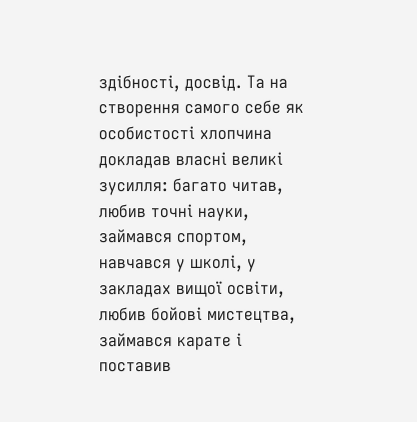здібності, досвід. Та на створення самого себе як особистості хлопчина докладав власні великі зусилля: багато читав, любив точні науки, займався спортом, навчався у школі, у закладах вищої освіти, любив бойові мистецтва, займався карате і поставив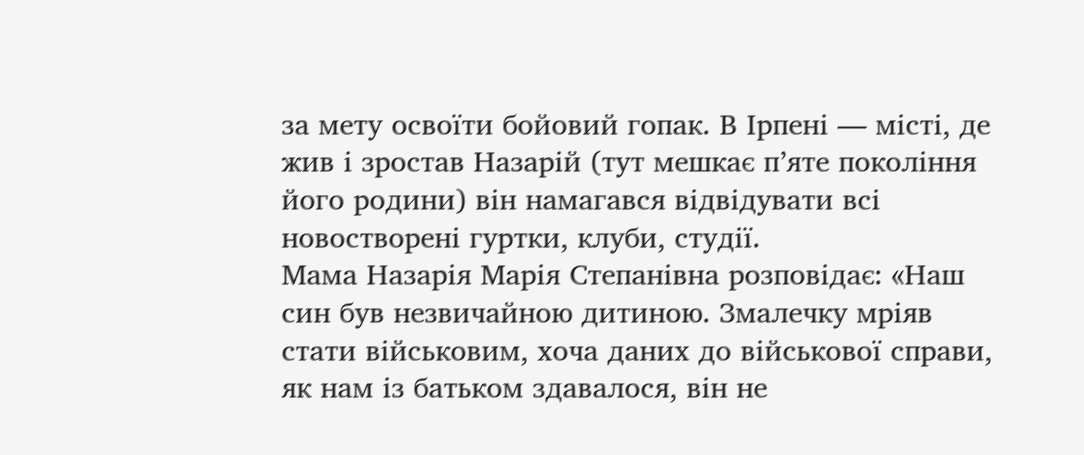за мету освоїти бойовий гопак. В Ірпені — місті, де жив і зростав Назарій (тут мешкає п’яте покоління його родини) він намагався відвідувати всі новостворені гуртки, клуби, студії.
Мама Назарія Марія Степанівна розповідає: «Наш син був незвичайною дитиною. Змалечку мріяв стати військовим, хоча даних до військової справи, як нам із батьком здавалося, він не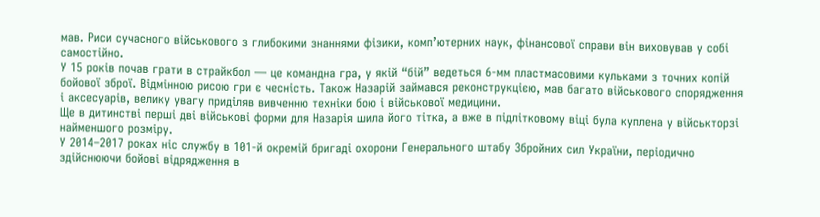мав. Риси сучасного військового з глибокими знаннями фізики, комп’ютерних наук, фінансової справи він виховував у собі самостійно.
У 15 років почав грати в страйкбол — це командна гра, у якій “бій” ведеться 6-мм пластмасовими кульками з точних копій бойової зброї. Відмінною рисою гри є чесність. Також Назарій займався реконструкцією, мав багато військового спорядження і аксесуарів, велику увагу приділяв вивченню техніки бою і військової медицини.
Ще в дитинстві перші дві військові форми для Назарія шила його тітка, а вже в підлітковому віці була куплена у військторзі найменшого розміру.
У 2014–2017 роках ніс службу в 101-й окремій бригаді охорони Генерального штабу Збройних сил України, періодично здійснюючи бойові відрядження в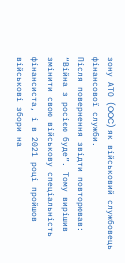зону АТО (OOC) як військовий службовець фінансової служби.
Після повернення звідти повторював: “Війна з росією буде”. Тому вирішив змінити свою військову спеціальність фінансиста, і в 2021 році пройшов військові збори на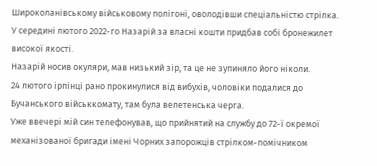Широколанівському військовому полігоні, оволодівши спеціальністю стрілка. У середині лютого 2022-го Назарій за власні кошти придбав собі бронежилет високої якості.
Назарій носив окуляри, мав низький зір, та це не зупиняло його ніколи.
24 лютого ірпінці рано прокинулися від вибухів, чоловіки подалися до Бучанського військкомату, там була велетенська черга.
Уже ввечері мій син телефонував, що прийнятий на службу до 72-ї окремої механізованої бригади імені Чорних запорожців стрілком-помічником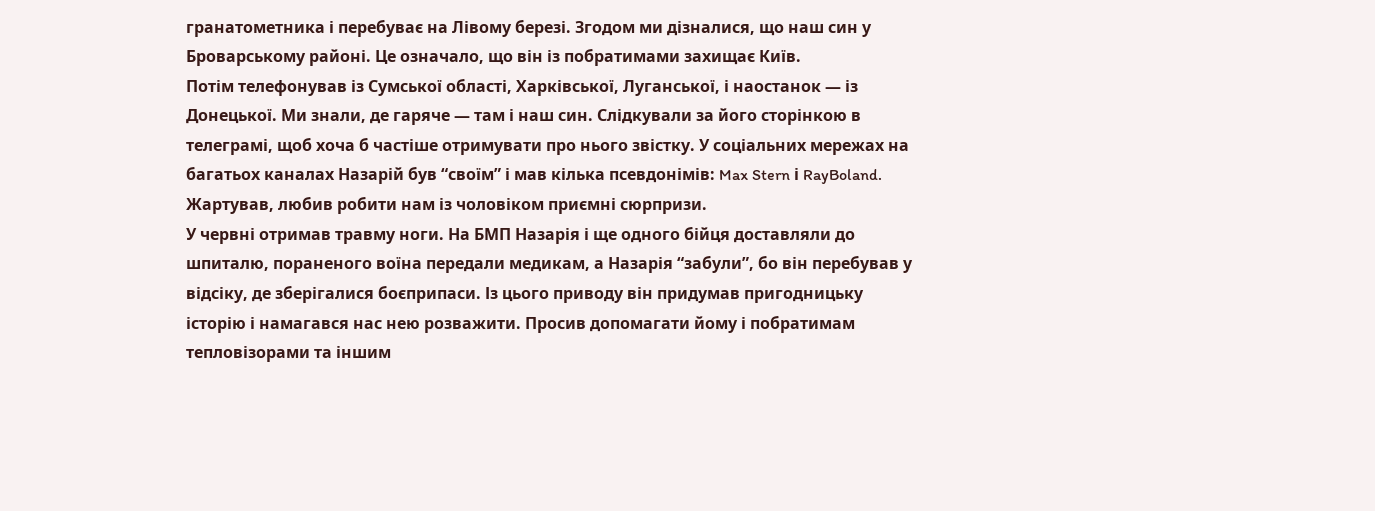гранатометника і перебуває на Лівому березі. Згодом ми дізналися, що наш син у Броварському районі. Це означало, що він із побратимами захищає Київ.
Потім телефонував із Сумської області, Харківської, Луганської, і наостанок — із Донецької. Ми знали, де гаряче — там і наш син. Слідкували за його сторінкою в телеграмі, щоб хоча б частіше отримувати про нього звістку. У соціальних мережах на багатьох каналах Назарій був “своїм” і мав кілька псевдонімів: Max Stern і RayBoland. Жартував, любив робити нам із чоловіком приємні сюрпризи.
У червні отримав травму ноги. На БМП Назарія і ще одного бійця доставляли до шпиталю, пораненого воїна передали медикам, а Назарія “забули”, бо він перебував у відсіку, де зберігалися боєприпаси. Із цього приводу він придумав пригодницьку історію і намагався нас нею розважити. Просив допомагати йому і побратимам тепловізорами та іншим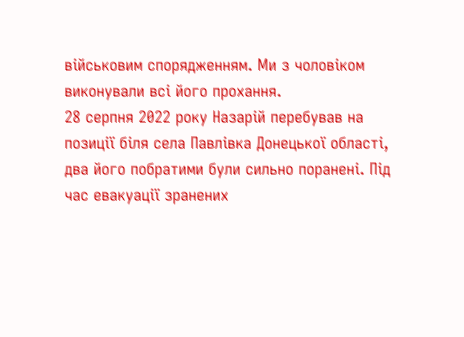військовим спорядженням. Ми з чоловіком виконували всі його прохання.
28 серпня 2022 року Назарій перебував на позиції біля села Павлівка Донецької області, два його побратими були сильно поранені. Під час евакуації зранених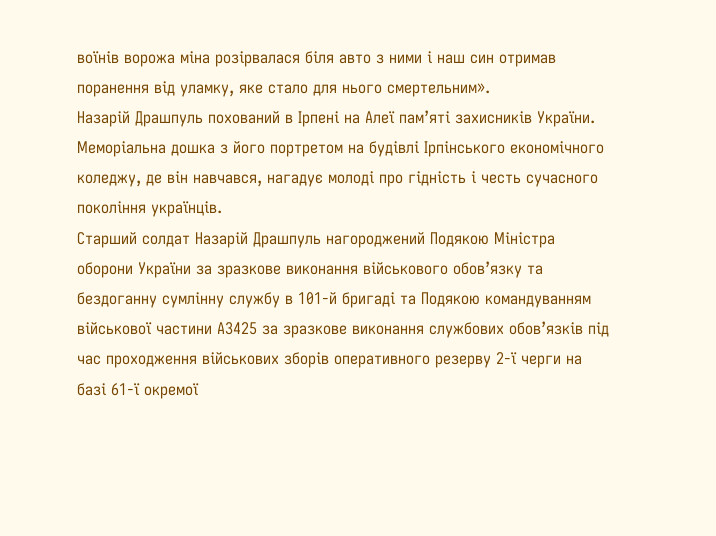воїнів ворожа міна розірвалася біля авто з ними і наш син отримав поранення від уламку, яке стало для нього смертельним».
Назарій Драшпуль похований в Ірпені на Алеї пам’яті захисників України.
Меморіальна дошка з його портретом на будівлі Ірпінського економічного коледжу, де він навчався, нагадує молоді про гідність і честь сучасного покоління українців.
Старший солдат Назарій Драшпуль нагороджений Подякою Міністра оборони України за зразкове виконання військового обов’язку та бездоганну сумлінну службу в 101-й бригаді та Подякою командуванням військової частини А3425 за зразкове виконання службових обов’язків під час проходження військових зборів оперативного резерву 2-ї черги на базі 61-ї окремої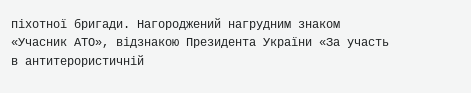піхотної бригади. Нагороджений нагрудним знаком «Учасник АТО», відзнакою Президента України «За участь в антитерористичній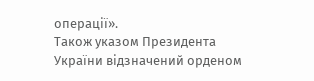операції».
Також указом Президента України відзначений орденом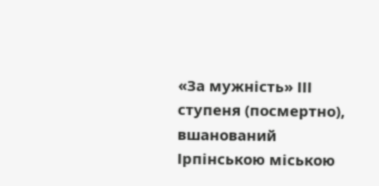«За мужність» ІІІ ступеня (посмертно), вшанований Ірпінською міською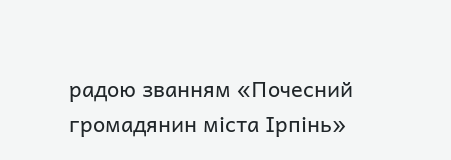радою званням «Почесний громадянин міста Ірпінь»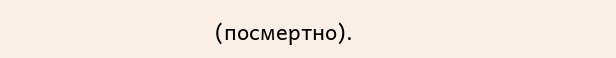(посмертно).